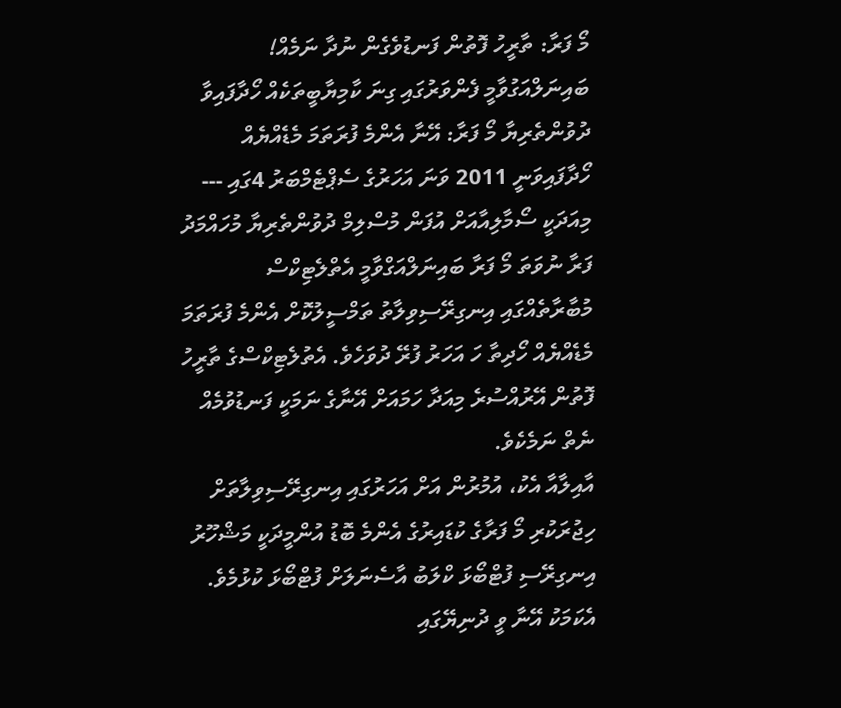މޯ ފަރާ: ތާރީހު ފޮތުން ފަނޑުވެގެން ނުދާ ނަމެއް!
ބައިނަލްއަގުވާމީ ފެންވަރުގައި ގިނަ ކާމިޔާބީތަކެއް ހޯދާފައިވާ ދުވުންތެރިޔާ މޯ ފަރާ: އޭނާ އެންމެ ފުރަތަމަ މެޑެއްޔެއް ހޯދާފައިވަނީ 2011 ވަނަ އަހަރުގެ ސެޕްޓެމްބަރު 4ގައި ---
މިއަދަކީ ސޯމާލިއާއަށް އުފަން މުސްލިމް ދުވުންތެރިޔާ މުހައްމަދު ފަރާ ނުވަތަ މޯ ފަރާ ބައިނަލްއަގްވާމީ އެތްލެޓިކްސް މުބާރާތެއްގައި އިނގިރޭސިވިލާތު ތަމްސީލުކޮށް އެންމެ ފުރަތަމަ މެޑެއްޔެއް ހޯދިތާ ހަ އަހަރު ފުރޭ ދުވަހެވެ. އެތުލެޓިކްސްގެ ތާރީހު ފޮތުން އޭރުއްސުރެ މިއަދާ ހަމައަށް އޭނާގެ ނަމަކީ ފަނޑުވުމެއް ނެތް ނަމެކެވެ.
އާއިލާއާ އެކު، އުމުރުން އަށް އަހަރުގައި އިނގިރޭސިވިލާތަށް ހިޖުރަކުރި މޯ ފަރާގެ ކުޑައިރުގެ އެންމެ ބޮޑު އުންމީދަކީ މަޝްހޫރު އިނގިރޭސި ފުޓްބޯޅަ ކްލަބު އާސެނަލަށް ފުޓްބޯޅަ ކުޅުމެވެ. އެކަމަކު އޭނާ ވީ ދުނިޔޭގައި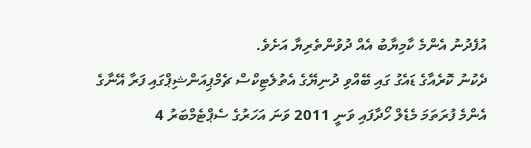އުފެދުނު އެންމެ ކާމިޔާބު އެއް ދުވުންތެރިޔާ އަށެވެ.
ދެކުނު ކޮރެއާގެ ޑައެގު ގައި ބޭއްވި ދުނިޔޭގެ އެތުލެޓިކްސް ޗެމްޕިއަންޝިޕްގައި ފަރާ އޭނާގެ އެންމެ ފުރަތަމަ މެޑެލް ހޯދާފައި ވަނީ 2011 ވަނަ އަހަރުގެ ސެޕްޓެމްބަރު 4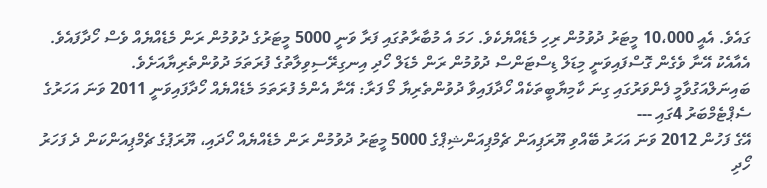ގައެވެ. އެއީ 10،000 މީޓަރު ދުވުމުން ރިހި މެޑެއްޔެކެވެ. ހަމަ އެ މުބާރާތުގައި ފަރާ ވަނީ 5000 މީޓަރުގެ ދުވުމުން ރަން މެޑެއްޔެއް ވެސް ހޯދާފައެވެ. އެއާއެކު އޭނާ ވެގެން ގޮސްފައިވަނީ މިޑަލް ޑިސްޓަންސް ދުވުމުން ރަން މެޑަލް ހޯދި އިނގިރޭސިވިލާތުގެ ފުރަތަމަ ދުވުންތެރިޔާއަށެވެ.
ބައިނަލްއަގުވާމީ ފެންވަރުގައި ގިނަ ކާމިޔާބީތަކެއް ހޯދާފައިވާ ދުވުންތެރިޔާ މޯ ފަރާ: އޭނާ އެންމެ ފުރަތަމަ މެޑެއްޔެއް ހޯދާފައިވަނީ 2011 ވަނަ އަހަރުގެ ސެޕްޓެމްބަރު 4ގައި ---
އޭގެ ފަހުން 2012 ވަނަ އަހަރު ބޭއްވި ޔޫރަޕިއަން ޗެމްޕިއަންޝިޕްގެ 5000 މީޓަރު ދުވުމުން ރަން މެޑެއްޔެއް ހޯދައި، ޔޫރަޕުގެ ޗެމްޕިއަންކަން ދެ ފަހަރު ހޯދި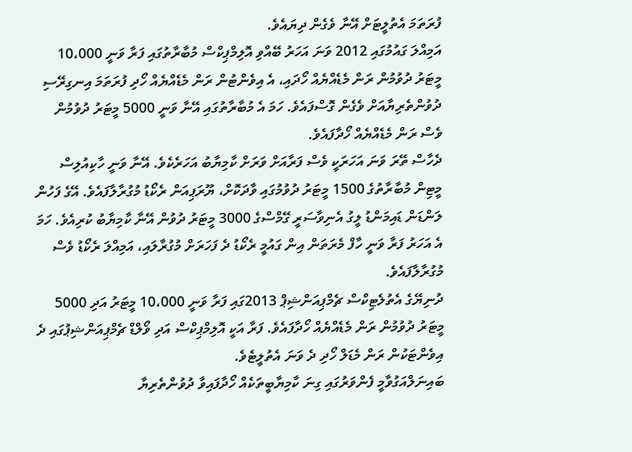ފުރަތަމަ އެތުލީޓަށް އޭނާ ވެގެން ދިޔައެވެ.
އަމިއްލަ ގައުމުގައި 2012 ވަނަ އަހަރު ބޭއްވި އޮލިމްޕިކްސް މުބާރާތުގައި ފަރާ ވަނީ 10،000 މީޓަރު ދުވުމުން ރަން މެޑެއްޔެއް ހޯދައި، އެ އިވެންޓުން ރަން މެޑެއްޔެއް ހޯދި ފުރަތަމަ އިނގިރޭސި ދުވުންތެރިޔާއަށް ވެގެން ގޮސްފައެވެ. ހަމަ އެ މުބާރާތުގައި އޭނާ ވަނީ 5000 މީޓަރު ދުވުމުން ވެސް ރަން މެޑެއްޔެއް ހޯދާފައެވެ.
ދެހާސް ތޭރަ ވަނަ އަހަރަކީ ވެސް ފަރާއަށް ވަރަށް ކާމިޔާބު އަހަރެކެވެ. އޭނާ ވަނީ ހާކިއުލިސް މީޓިން މުބާރާތުގެ 1500 މީޓަރު ދުވުމުގައި ވާދަކޮށް، ޔޫރަޕިއަން ރެކޯޑު މުގުރާލާފައެވެ. އޭގެ ފަހުން ލަންޑަން ޑައިމަންޑު ލީގު އެނިވާސަރީ ގޭމްސްގެ 3000 މީޓަރު ދުވުން އޭނާ ކާމިޔާބު ކުރިއެވެ. ހަމަ އެ އަހަރު ފަރާ ވަނީ ހާފް މެރަތަން އިން ގައުމީ ރެކޯޑު ދެ ފަހަރަށް މުގުރާލައި، އަމިއްލަ ރެކޯޑު ވެސް މުގުރާލާފައެވެ.
ދުނިޔޭގެ އެތުލެޓިކްސް ޗެމްޕިއަންޝިޕް 2013ގައި ފަރާ ވަނީ 10،000 މީޓަރު އަދި 5000 މީޓަރު ދުވުމުން ރަން މެޑެއްޔެއް ހޯދާފައެވެ. ފަރާ އަކީ އޮލިމްޕިކްސް އަދި ވޯލްޑް ޗެމްޕިއަންޝިޕުގައި ދެ އިވެންޓަކުން ރަން މެޑަލް ހޯދި ދެ ވަނަ އެތުލީޓެވެ.
ބައިނަލްއަގުވާމީ ފެންވަރުގައި ގިނަ ކާމިޔާބީތަކެއް ހޯދާފައިވާ ދުވުންތެރިޔާ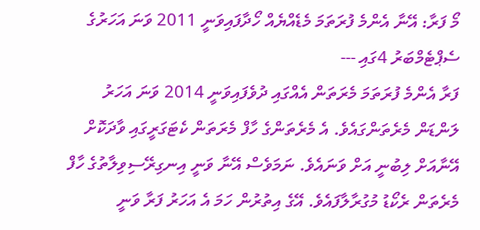މޯ ފަރާ: އޭނާ އެންމެ ފުރަތަމަ މެޑެއްޔެއް ހޯދާފައިވަނީ 2011 ވަނަ އަހަރުގެ ސެޕްޓެމްބަރު 4ގައި ---
ފަރާ އެންމެ ފުރަތަމަ މެރަތަން އެއްގައި ދުވެފައިވަނީ 2014 ވަނަ އަހަރު ލަންޑަން މެރެތަންގައެވެ. އެ މެރެތަންގެ ހާފް މެރަތަން ކެޓަގަރީގައި ވާދަކޮށް އޭނާއަށް ލިބުނީ އަށް ވަނައެވެ. ނަމަވެސް އޭނާ ވަނީ އިނގިރޭސިވިލާތުގެ ހާފް މެރެތަން ރެކޯޑު މުގުރާލާފައެވެ. އޭގެ އިތުރުން ހަމަ އެ އަހަރު ފަރާ ވަނީ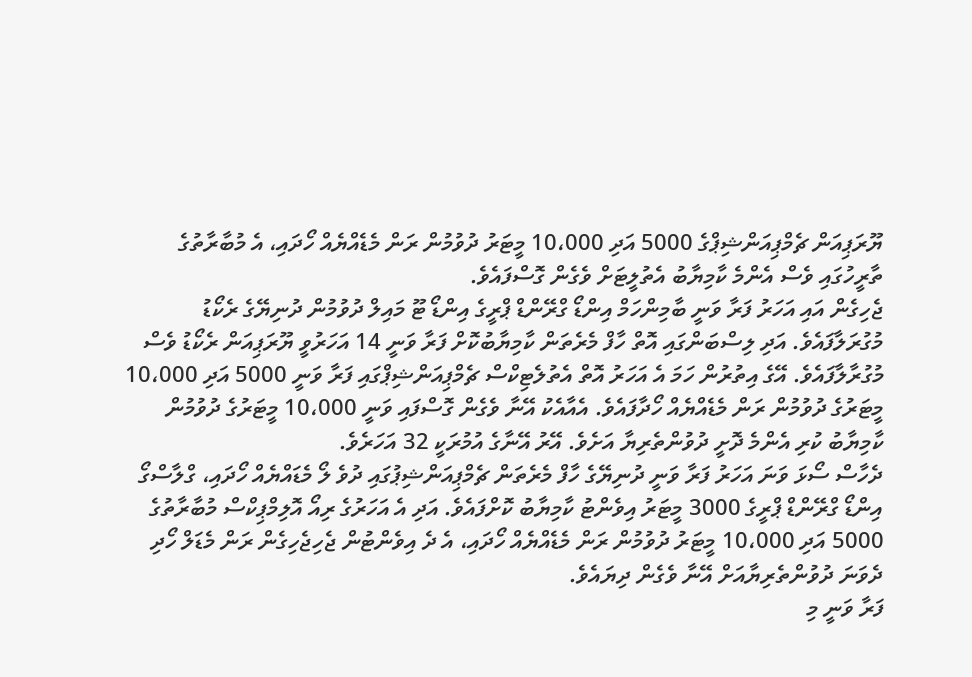ޔޫރަޕިއަން ޗެމްޕިއަންޝިޕްގެ 5000 އަދި 10،000 މީޓަރު ދުވުމުން ރަން މެޑެއްޔެއް ހޯދައި، އެ މުބާރާތުގެ ތާރީހުގައި ވެސް އެންމެ ކާމިޔާބު އެތުލީޓަށް ވެގެން ގޮސްފައެވެ.
ޖެހިގެން އައި އަހަރު ފަރާ ވަނީ ބާމިންހަމް އިންޑޯ ގްރޭންޑް ޕްރީގެ އިންޑޯ ޓޫ މައިލް ދުވުމުން ދުނިޔޭގެ ރެކޯޑު މުގުރަލާފައެވެ. އަދި ލިސްބަންގައި އޮތް ހާފް މެރެތަން ކާމިޔާބުކޮށް ފަރާ ވަނީ 14 އަހަރުވީ ޔޫރަޕިއަން ރެކޯޑު ވެސް މުގުރާލާފައެވެ. އޭގެ އިތުރުން ހަމަ އެ އަހަރު އޮތް އެތުލެޓިކްސް ޗެމްޕިއަންޝިޕްގައި ފަރާ ވަނީ 5000 އަދި 10،000 މީޓަރުގެ ދުވުމުން ރަން މެޑެއްޔެއް ހޯދާފައެވެ. އެއާއެކު އޭނާ ވެގެން ގޮސްފައި ވަނީ 10،000 މީޓަރުގެ ދުވުމުން ކާމިޔާބު ކުރި އެންމެ ދޮށީ ދުވުންތެރިޔާ އަށެވެ. އޭރު އޭނާގެ އުމުރަކީ 32 އަހަރެވެ.
ދެހާސް ސޯޅަ ވަނަ އަހަރު ފަރާ ވަނީ ދުނިޔޭގެ ހާފް މެރެތަން ޗެމްޕިއަންޝިޕުގައި ދުވެ ލޯ މެޑައްޔެއް ހޯދައި، ގްލާސްގޯ އިންޑޯ ގްރޭންޑް ޕްރީގެ 3000 މީޓަރު އިވެންޓު ކާމިޔާބު ކޮށްފައެވެ. އަދި އެ އަހަރުގެ ރިއޯ އޮލިމްޕިކްސް މުބާރާތުގެ 5000 އަދި 10،000 މީޓަރު ދުވުމުން ރަން މެޑެއްޔެއް ހޯދައި، އެ ދެ އިވެންޓުން ޖެހިޖެހިގެން ރަން މެޑަލް ހޯދި ދެވަނަ ދުވުންތެރިޔާއަށް އޭނާ ވެގެން ދިޔައެވެ.
ފަރާ ވަނީ މި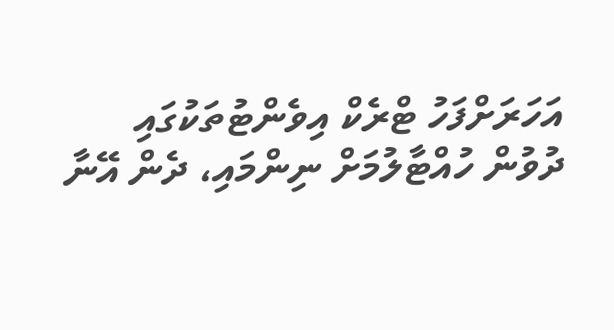އަހަރަށްފަހު ޓްރެކް އިވެންޓުތަކުގައި ދުވުން ހުއްޓާލުމަށް ނިންމައި، ދެން އޭނާ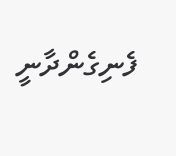ފެނިގެންދާނީ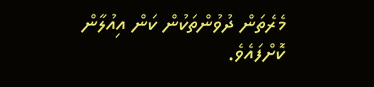މެރެތަން ދުވުންތަކުން ކަން އިއުލާން ކޮށްފައެވެ.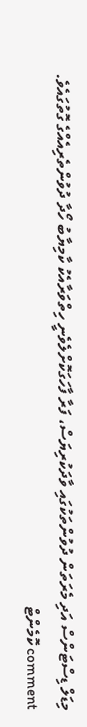މިޑަލް ޑިސްޓަންސް އަދި މެރަތަން ދުވުންތަކުގައި ވާދަކުރިޔަސް، ފަރާ ފާހަގަކޮށްލެވެނީ ހިތްވަރާއެކު ކާމިޔާބު ހޯދާ ދުވުންތެރިއެއްގެ ގޮތުގައެވެ.
comment ކޮމެންޓް